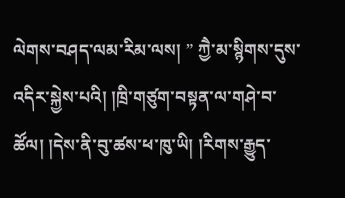ལེགས་བཤད་ལམ་རིམ་ལས། ” ཀྱཻ་མ་སྙིགས་དུས་འདིར་སྐྱེས་པའི། །ཁྲི་གཙུག་བསྟན་ལ་གཤེ་བ་ཚོལ། །དེས་ནི་བུ་ཚས་ཕ་ཁུ་ཡི། །རིགས་རྒྱུད་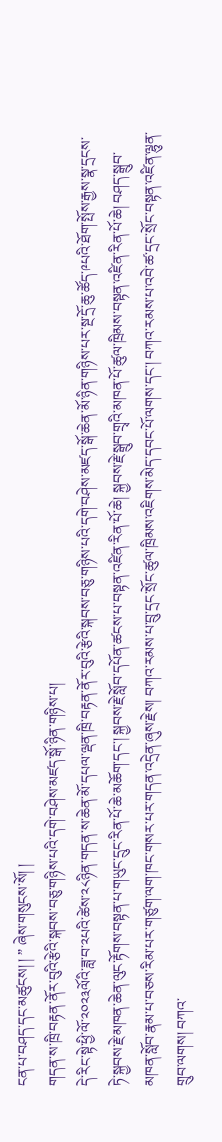ངན་པ་བཤད་དང་མཚུངས། ། ” ཞེས་གསུངས་སོ། །
གདན་ས་ཁྲི་བརྟན་ནོར་བུའི་རྩེའི་སྐབས་བཅུ་གཉིས་པའི་དགེ་བཤེས་མཛད་སྒོ་ཉིན་གཉིས་པ།
དེ་རིང་སྟེ་ཕྱི་ལོ་༢༠༢༣ལོའི་ཟླ་བ་༢པའི་ཚེས་༢༨ཉིན་གདན་ས་ཆེན་མོ་དཔལ་ལྡན་ཁྲི་བརྟན་ནོར་བུའི་རྩེའི་སྐབས་བཅུ་གཉིས་པའི་དགེ་བཤེས་མཛད་སྒོ་ཆེན་མོ་ཉིན་གཉིས་པར་སྔ་དྲོ་ཆུ་ཚོད་༩པའི་ཐོག་སྤོས་རྒྱས་སྣ་དྲངས་ཏེ་སྐྱབས་རྗེ་མཁན་ཆེན་ལུང་རྟོགས་བསྟན་པ་གཡུང་དྲུང་རིན་པོ་ཆེ་མཆོག་དང་། སྐྱབས་རྗེ་སློབ་དཔོན་ཚངས་པ་བསྟན་འཛིན་རིན་པོ་ཆེ། སྐྱབས་རྗེ་སྒྲུབ་གྲྭའི་མཁན་པོ་ཚུལ་ཁྲིམས་བསྟན་འཛིན་རིན་པོ་ཆེ། བཤད་སྒྲུབ་མཁན་སློབ་རྣམ་པ་བཅས་རིམ་པར་གཙུག་ལག་ཁང་གསར་པར་གདན་འདྲེན་ཞུས་རྗེས། བཀའ་རམས་པ་བྲུ་དྲང་སྲོང་ཚུལ་ཁྲིམས་འཇིགས་མེད་དབང་པོ་ལགས་དང་། བཀའ་རམས་པ་འབེ་ཚ་དྲང་སྲོང་བསྟན་འཛིན་ལྷུན་གྲུབ་ལགས། བཀའ་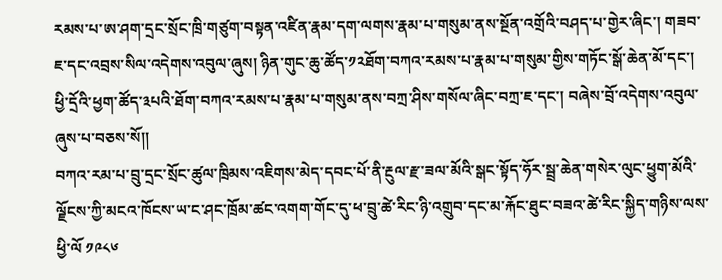རམས་པ་ཨ་ཤག་དྲང་སྲོང་ཁྲི་གཙུག་བསྟན་འཛིན་རྣམ་དག་ལགས་རྣམ་པ་གསུམ་ནས་སྔོན་འགྲོའི་བཤད་པ་གྱེར་ཞིང་། གཟབ་ཇ་དང་འབྲས་སིལ་འདེགས་འབུལ་ཞུས། ཉིན་གུང་ཆུ་ཚོད་༡༢ཐོག་བཀའ་རམས་པ་རྣམ་པ་གསུམ་གྱིས་གཏོང་སྒོ་ཆེན་མོ་དང་། ཕྱི་དྲོའི་ཕྱག་ཚོད་༣པའི་ཐོག་བཀའ་རམས་པ་རྣམ་པ་གསུམ་ནས་བཀྲ་ཤིས་གསོལ་ཞིང་བཀྲ་ཇ་དང་། བཞེས་བྲོ་འདེགས་འབུལ་ཞུས་པ་བཅས་སོ།།
བཀའ་རམ་པ་བྲུ་དྲང་སྲོང་ཚུལ་ཁྲིམས་འཇིགས་མེད་དབང་པོ་ནི་རྔུལ་རྫ་ཟལ་མོའི་སྒང་སྟོད་ཧོར་སྦྲ་ཆེན་གསེར་ལུང་ཕྱུག་མོའི་ལྗོངས་ཀྱི་མངའ་ཁོངས་ཡ་ང་ཤང་ཁྲོམ་ཚང་འགག་གོང་དུ་ཕ་བྲུ་ཚེ་རིང་ཉི་འགྲུབ་དང་མ་རྐོང་ཐུང་བཟའ་ཚེ་རིང་སྐྱིད་གཉིས་ལས་ཕྱི་ལོ ༡༩༨༦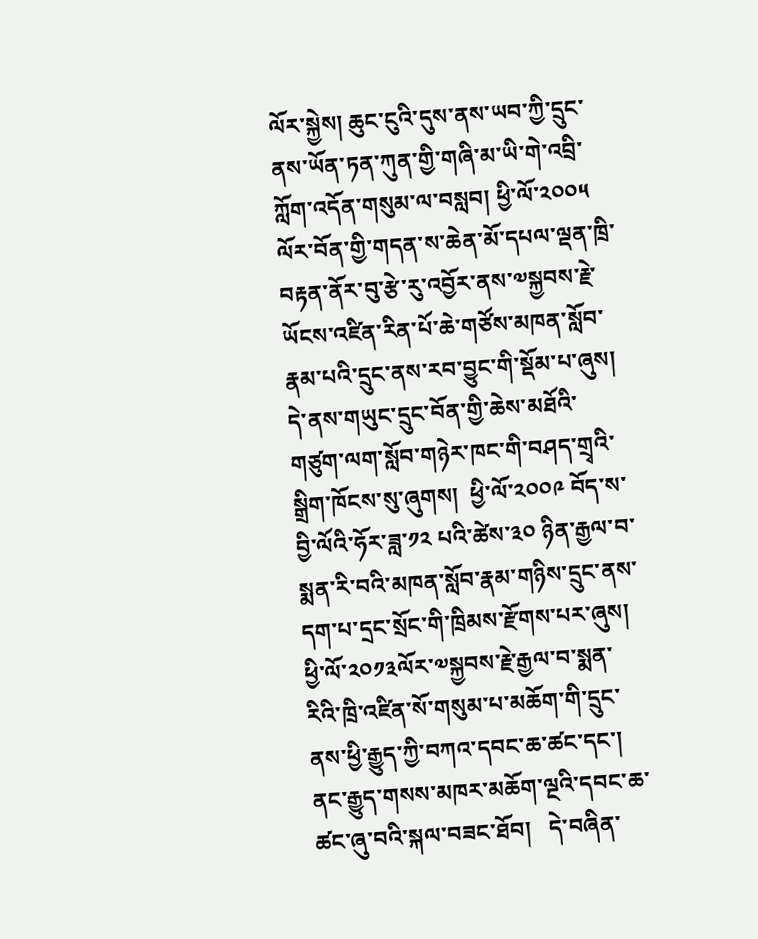ལོར་སྐྱེས། ཆུང་ངུའི་དུས་ནས་ཡབ་ཀྱི་དྲུང་ནས་ཡོན་ཏན་ཀུན་གྱི་གཞི་མ་ཡི་གེ་འབྲི་ཀློག་འདོན་གསུམ་ལ་བསླབ། ཕྱི་ལོ་༢༠༠༥ ལོར་བོན་གྱི་གདན་ས་ཆེན་མོ་དཔལ་ལྡན་ཁྲི་བརྟན་ནོར་བུ་རྩེ་རུ་འབྱོར་ནས་༧སྐྱབས་རྗེ་ཡོངས་འཛིན་རིན་པོ་ཆེ་གཙོས་མཁན་སློབ་རྣམ་པའི་དྲུང་ནས་རབ་བྱུང་གི་སྡོམ་པ་ཞུས། དེ་ནས་གཡུང་དྲུང་བོན་གྱི་ཆེས་མཐོའི་གཙུག་ལག་སློབ་གཉེར་ཁང་གི་བཤད་གྲྭའི་སྒྲིག་ཁོངས་སུ་ཞུགས།  ཕྱི་ལོ་༢༠༠༩ བོད་ས་བྱི་ལོའི་ཧོར་ཟླ་༡༢ པའི་ཚེས་༣༠ ཉིན་རྒྱལ་བ་སྨན་རི་བའི་མཁན་སློབ་རྣམ་གཉིས་དྲུང་ནས་དག་པ་དྲང་སྲོང་གི་ཁྲིམས་རྫོགས་པར་ཞུས།   ཕྱི་ལོ་༢༠༡༣ལོར་༧སྐྱབས་རྗེ་རྒྱལ་བ་སྨན་རིའི་ཁྲི་འཛིན་སོ་གསུམ་པ་མཆོག་གི་དྲུང་ནས་ཕྱི་རྒྱུད་ཀྱི་བཀའ་དབང་ཆ་ཚང་དང་།  ནང་རྒྱུད་གསས་མཁར་མཆོག་ལྔའི་དབང་ཆ་ཚང་ཞུ་བའི་སྐལ་བཟང་ཐོབ།   དེ་བཞིན་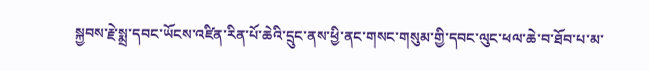སྐྱབས་རྗེ་སྨྲ་དབང་ཡོངས་འཛིན་རིན་པོ་ཆེའི་དྲུང་ནས་ཕྱི་ནང་གསང་གསུམ་གྱི་དབང་ལུང་ཕལ་ཆེ་བ་ཐོབ་པ་མ་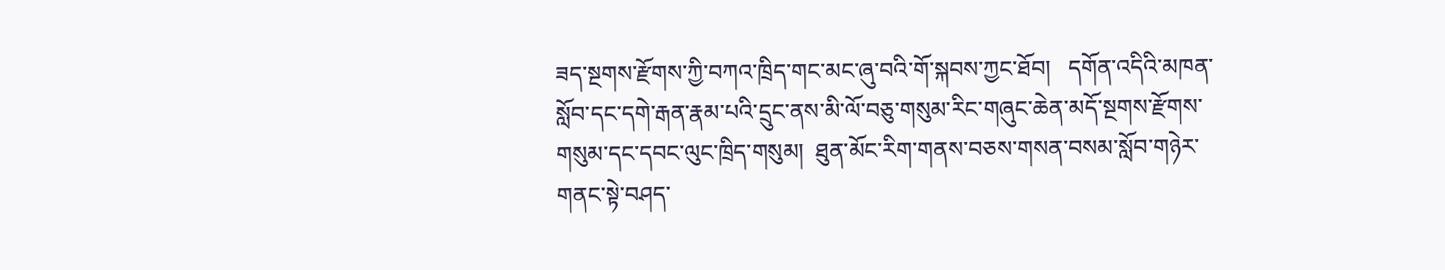ཟད་སྔགས་རྫོགས་ཀྱི་བཀའ་ཁྲིད་གང་མང་ཞུ་བའི་གོ་སྐབས་ཀྱང་ཐོབ།   དགོན་འདིའི་མཁན་སློབ་དང་དགེ་རྒན་རྣམ་པའི་དྲུང་ནས་མི་ལོ་བཅུ་གསུམ་རིང་གཞུང་ཆེན་མདོ་སྔགས་རྫོགས་གསུམ་དང་དབང་ལུང་ཁྲིད་གསུམ།  ཐུན་མོང་རིག་གནས་བཅས་གསན་བསམ་སློབ་གཉེར་གནང་སྟེ་བཤད་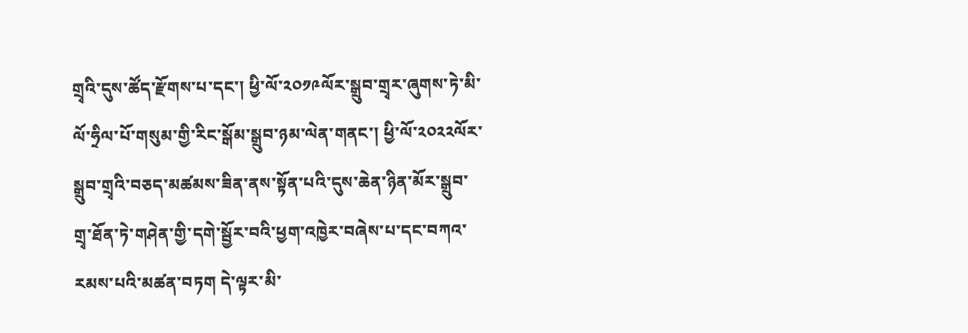གྲྭའི་དུས་ཚོད་རྫོགས་པ་དང་། ཕྱི་ལོ་༢༠༡༩ལོར་སྒྲུབ་གྲྭར་ཞུགས་ཏེ་མི་ལོ་ཧྲིལ་པོ་གསུམ་གྱི་རིང་སྒོམ་སྒྲུབ་ཉམ་ལེན་གནང་། ཕྱི་ལོ་༢༠༢༢ལོར་སྒྲུབ་གྲྭའི་བཅད་མཚམས་ཟིན་ནས་སྟོན་པའི་དུས་ཆེན་ཉིན་མོར་སྒྲུབ་གྲྭ་ཐོན་ཏེ་གཤེན་གྱི་དགེ་སྦྱོར་བའི་ཕྱག་འཁྱེར་བཞེས་པ་དང་བཀའ་རམས་པའི་མཚན་བཏག དེ་ལྟར་མི་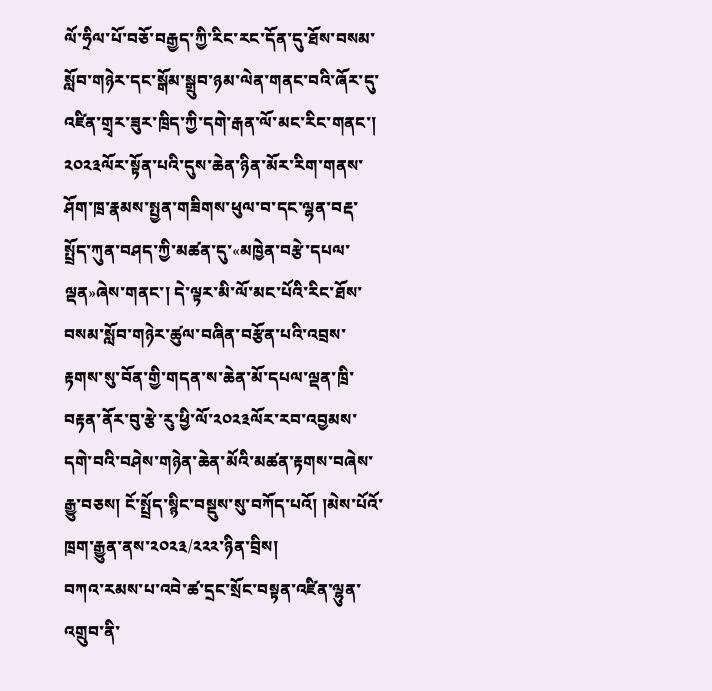ལོ་ཧྲིལ་པོ་བཅོ་བརྒྱད་ཀྱི་རིང་རང་དོན་དུ་ཐོས་བསམ་སློབ་གཉེར་དང་སྒོམ་སྒྲུབ་ཉམ་ལེན་གནང་བའི་ཞོར་དུ་འཛིན་གྲྭར་ཟུར་ཁྲིད་ཀྱི་དགེ་རྒན་ལོ་མང་རིང་གནང་།   ༢༠༢༣ལོར་སྟོན་པའི་དུས་ཆེན་ཉིན་མོར་རིག་གནས་ཤོག་ཁྲ་རྣམས་སྤྱན་གཟིགས་ཕུལ་བ་དང་ལྷན་བརྡ་སྤྲོད་ཀུན་བཤད་ཀྱི་མཚན་དུ་«མཁྱེན་བརྩེ་དཔལ་ལྡན»ཞེས་གནང་། དེ་ལྟར་མི་ལོ་མང་པོའི་རིང་ཐོས་བསམ་སློབ་གཉེར་ཚུལ་བཞིན་བརྩོན་པའི་འབྲས་རྟགས་སུ་བོན་གྱི་གདན་ས་ཆེན་མོ་དཔལ་ལྡན་ཁྲི་བརྟན་ནོར་བུ་རྩེ་རུ་ཕྱི་ལོ་༢༠༢༣ལོར་རབ་འབྱམས་དགེ་བའི་བཤེས་གཉེན་ཆེན་མོའི་མཚན་རྟགས་བཞེས་རྒྱུ་བཅས། ངོ་སྤྲོད་སྙིང་བསྡུས་སུ་བཀོད་པའོ། །མེས་པོའོ་ཁྲག་རྒྱུན་ནས་༢༠༢༣/༢༢༢་ཉིན་བྲིས།
བཀའ་རམས་པ་འབེ་ཚ་དྲང་སྲོང་བསྟན་འཛིན་ལྷུན་འགྲུབ་ནི་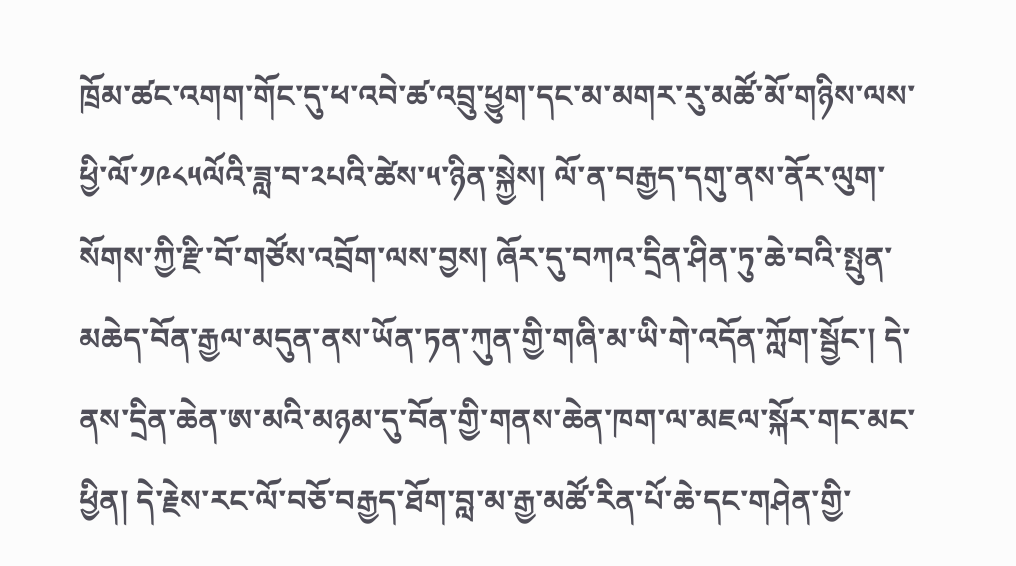ཁྲོམ་ཚང་འགག་གོང་དུ་ཕ་འབེ་ཚ་འབྲུ་ཕྱུག་དང་མ་མགར་རུ་མཚོ་མོ་གཉིས་ལས་ཕྱི་ལོ་༡༩༨༥ལོའི་ཟླ་བ་༢པའི་ཚེས་༥་ཉིན་སྐྱེས། ལོ་ན་བརྒྱད་དགུ་ནས་ནོར་ལུག་སོགས་ཀྱི་རྫི་བོ་གཙོས་འབྲོག་ལས་བྱས། ཞོར་དུ་བཀའ་དྲིན་ཤིན་ཏུ་ཆེ་བའི་སྤུན་མཆེད་བོན་རྒྱལ་མདུན་ནས་ཡོན་ཏན་ཀུན་གྱི་གཞི་མ་ཡི་གེ་འདོན་ཀློག་སྦྱོང་། དེ་ནས་དྲིན་ཆེན་ཨ་མའི་མཉམ་དུ་བོན་གྱི་གནས་ཆེན་ཁག་ལ་མཇལ་སྐོར་གང་མང་ཕྱིན། དེ་རྗེས་རང་ལོ་བཅོ་བརྒྱད་ཐོག་བླ་མ་རྒྱ་མཚོ་རིན་པོ་ཆེ་དང་གཤེན་གྱི་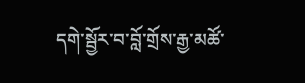དགེ་སྦྱོར་བ་བློ་གྲོས་རྒྱ་མཚོ་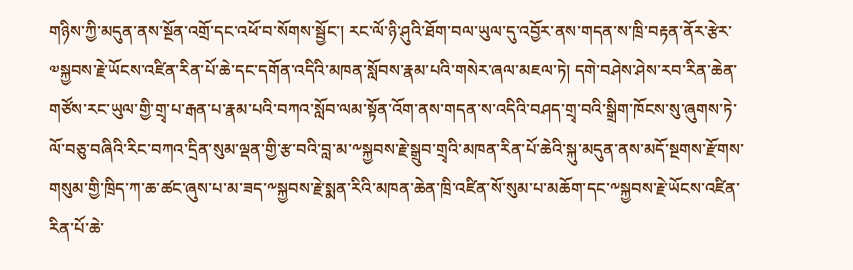གཉིས་ཀྱི་མདུན་ནས་སྔོན་འགྲོ་དང་འཕོ་བ་སོགས་སྦྱོང་། རང་ལོ་ཉི་ཤུའི་ཐོག་བལ་ཡུལ་དུ་འབྱོར་ནས་གདན་ས་ཁྲི་བརྟན་ནོར་རྩེར་༧སྐྱབས་རྗེ་ཡོངས་འཛིན་རིན་པོ་ཆེ་དང་དགོན་འདིའི་མཁན་སློབས་རྣམ་པའི་གསེར་ཞལ་མཇལ་ཏེ། དགེ་བཤེས་ཤེས་རབ་རིན་ཆེན་གཙོས་རང་ཡུལ་གྱི་གྲྭ་པ་རྒན་པ་རྣམ་པའི་བཀའ་སློབ་ལམ་སྟོན་འོག་ནས་གདན་ས་འདིའི་བཤད་གྲྭ་བའི་སྒྲིག་ཁོངས་སུ་ཞུགས་ཏེ་ལོ་བཅུ་བཞིའི་རིང་བཀའ་དྲིན་སུམ་ལྡན་གྱི་རྩ་བའི་བླ་མ་༸སྐྱབས་རྗེ་སྒྲུབ་གྲྭའི་མཁན་རིན་པོ་ཆེའི་སྐུ་མདུན་ནས་མདོ་སྔགས་རྫོགས་གསུམ་གྱི་ཁྲིད་ཀ་ཆ་ཚང་ཞུས་པ་མ་ཟད་༸སྐྱབས་རྗེ་སྨན་རིའི་མཁན་ཆེན་ཁྲི་འཛིན་སོ་སུམ་པ་མཆོག་དང་༸སྐྱབས་རྗེ་ཡོངས་འཛིན་རིན་པོ་ཆེ་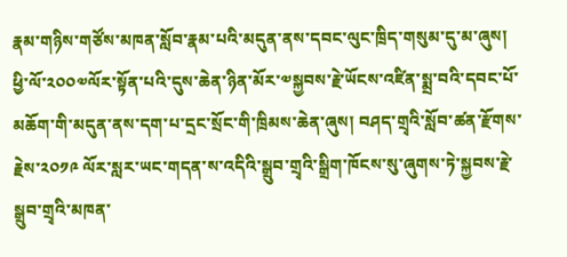རྣམ་གཉིས་གཙོས་མཁན་སློབ་རྣམ་པའི་མདུན་ནས་དབང་ལུང་ཁྲིད་གསུམ་དུ་མ་ཞུས། ཕྱི་ལོ་༢༠༠༧ལོར་སྟོན་པའི་དུས་ཆེན་ཉིན་མོར་༧སྐྱབས་རྗེ་ཡོངས་འཛིན་སྨྲ་བའི་དབང་པོ་མཆོག་གི་མདུན་ནས་དག་པ་དྲང་སྲོང་གི་ཁྲིམས་ཆེན་ཞུས། བཤད་གྲྭའི་སློབ་ཚན་རྫོགས་རྗེས་༢༠༡༩ ལོར་སླར་ཡང་གདན་ས་འདིའི་སྒྲུབ་གྲྭའི་སྒྲིག་ཁོངས་སུ་ཞུགས་ཏེ་སྐྱབས་རྗེ་སྒྲུབ་གྲྭའི་མཁན་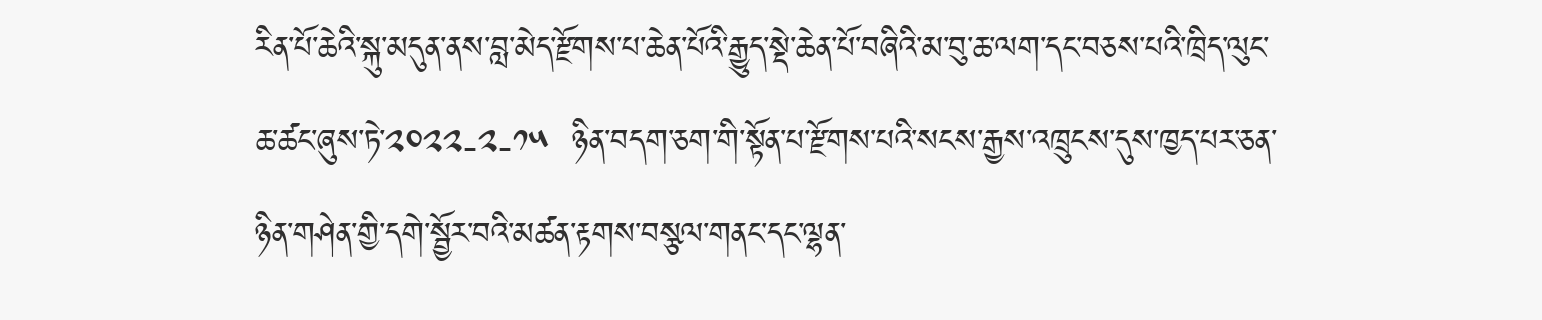རིན་པོ་ཆེའི་སྐུ་མདུན་ནས་བླ་མེད་རྫོགས་པ་ཆེན་པོའི་རྒྱུད་སྡེ་ཆེན་པོ་བཞིའི་མ་བུ་ཆ་ལག་དང་བཅས་པའི་ཁྲིད་ལུང་ཆ་ཚང་ཞུས་ཏེ་༢༠༢༢-༢-༡༥  ཉིན་བདག་ཅག་གི་སྟོན་པ་རྫོགས་པའི་སངས་རྒྱས་འཁྲུངས་དུས་ཁྱད་པར་ཅན་ཉིན་གཤེན་གྱི་དགེ་སྦྱོར་བའི་མཚན་རྟགས་བསྩལ་གནང་དང་ལྷན་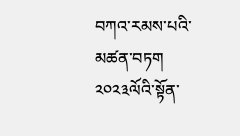བཀའ་རམས་པའི་མཚན་བཏག ༢༠༢༣ལོའི་སྟོན་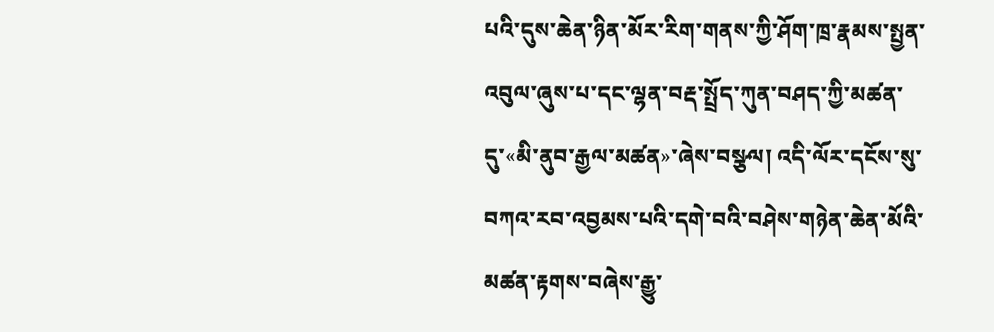པའི་དུས་ཆེན་ཉིན་མོར་རིག་གནས་ཀྱི་ཤོག་ཁྲ་རྣམས་སྤྱན་འབུལ་ཞུས་པ་དང་ལྷན་བརྡ་སྤྲོད་ཀུན་བཤད་ཀྱི་མཚན་དུ་«མི་ནུབ་རྒྱལ་མཚན»་ཞེས་བསྩལ། འདི་ལོར་དངོས་སུ་བཀའ་རབ་འབྱམས་པའི་དགེ་བའི་བཤེས་གཉེན་ཆེན་མོའི་མཚན་རྟགས་བཞེས་རྒྱུ་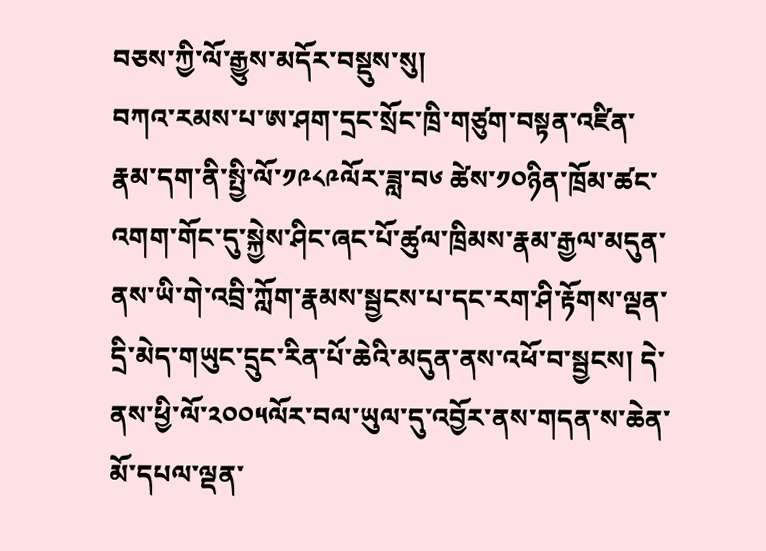བཅས་ཀྱི་ལོ་རྒྱུས་མདོར་བསྡུས་སུ།
བཀའ་རམས་པ་ཨ་ཤག་དྲང་སྲོང་ཁྲི་གཙུག་བསྟན་འཛིན་རྣམ་དག་ནི་སྤྱི་ལོ་༡༩༨༩ལོར་ཟླ་བ༦ ཚེས་༡༠ཉིན་ཁྲོམ་ཚང་འགག་གོང་དུ་སྐྱེས་ཤིང་ཞང་པོ་ཚུལ་ཁྲིམས་རྣམ་རྒྱལ་མདུན་ནས་ཡི་གེ་འབྲི་ཀློག་རྣམས་སྦྱངས་པ་དང་རག་ཤི་རྟོགས་ལྡན་དྲི་མེད་གཡུང་དྲུང་རིན་པོ་ཆེའི་མདུན་ནས་འཕོ་བ་སྦྱངས། དེ་ནས་ཕྱི་ལོ་༢༠༠༥ལོར་བལ་ཡུལ་དུ་འབྱོར་ནས་གདན་ས་ཆེན་མོ་དཔལ་ལྡན་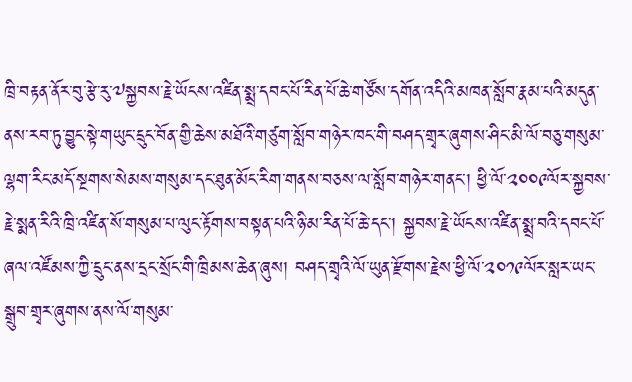ཁྲི་བརྟན་ནོར་བུ་རྩེ་རུ་༧སྐྱབས་རྗེ་ཡོངས་འཛིན་སྨྲ་དབང་པོ་རིན་པོ་ཆེ་གཙོས་དགོན་འདིའི་མཁན་སློབ་རྣམ་པའི་མདུན་ནས་རབ་ཏུ་བྱུང་སྟེ་གཡུང་དྲུང་བོན་གྱི་ཆེས་མཐོའི་གཙུག་སློབ་གཉེར་ཁང་གི་བཤད་གྲྭར་ཞུགས་ཤིང་མི་ལོ་བཅུ་གསུམ་ལྷག་རིང་མདོ་སྔགས་སེམས་གསུམ་དང་ཐུན་མོང་རིག་གནས་བཅས་ལ་སློབ་གཉེར་གནང་། ཕྱི་ལོ་༢༠༠༩ལོར་སྐྱབས་རྗེ་སྨན་རིའི་ཁྲི་འཛིན་སོ་གསུམ་པ་ལུང་རྟོགས་བསྟན་པའི་ཉི་མ་རིན་པོ་ཆེ་དང་། སྐྱབས་རྗེ་ཡོངས་འཛིན་སྨྲ་བའི་དབང་པོ་ཞལ་འཛོམས་ཀྱི་དྲུང་ནས་དྲང་སྲོང་གི་ཁྲིམས་ཆེན་ཞུས། བཤད་གྲྭའི་ལོ་ཡུན་རྫོགས་རྗེས་ཕྱི་ལོ་༢༠༡༩ལོར་སླར་ཡང་སྒྲུབ་གྲྭར་ཞུགས་ནས་ལོ་གསུམ་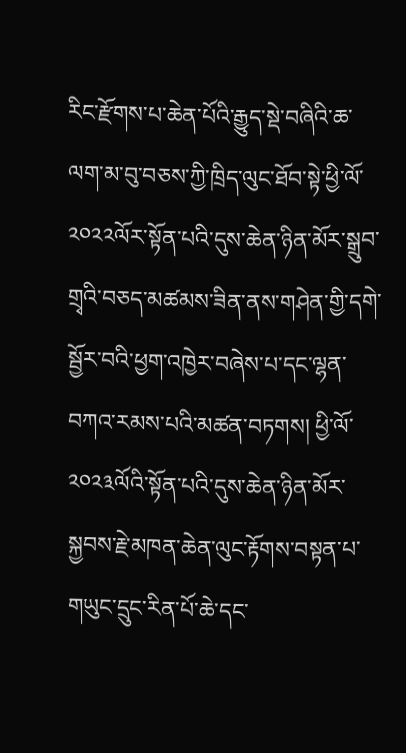རིང་རྫོགས་པ་ཆེན་པོའི་རྒྱུད་སྡེ་བཞིའི་ཆ་ལག་མ་བུ་བཅས་ཀྱི་ཁྲིད་ལུང་ཐོབ་སྟེ་ཕྱི་ལོ་༢༠༢༢ལོར་སྟོན་པའི་དུས་ཆེན་ཉིན་མོར་སྒྲུབ་གྲྭའི་བཅད་མཚམས་ཟིན་ནས་གཤེན་གྱི་དགེ་སྦྱོར་བའི་ཕྱག་འཁྱེར་བཞེས་པ་དང་ལྷན་བཀའ་རམས་པའི་མཚན་བཏགས། ཕྱི་ལོ་༢༠༢༣ལོའི་སྟོན་པའི་དུས་ཆེན་ཉིན་མོར་སྐྱབས་རྗེ་མཁན་ཆེན་ལུང་རྟོགས་བསྟན་པ་གཡུང་དྲུང་རིན་པོ་ཆེ་དང་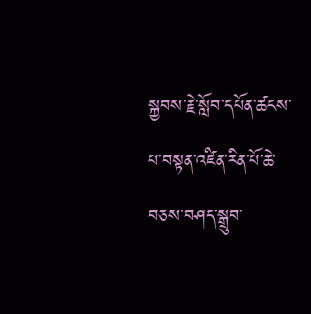སྐྱབས་རྗེ་སློབ་དཔོན་ཚངས་པ་བསྟན་འཛིན་རིན་པོ་ཆེ་བཅས་བཤད་སྒྲུབ་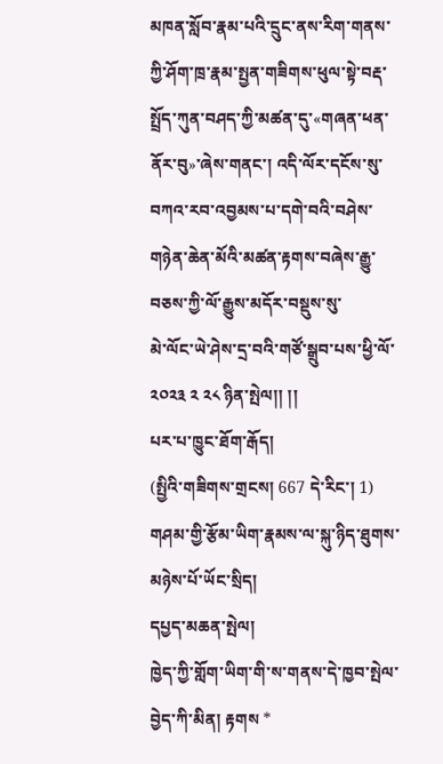མཁན་སློབ་རྣམ་པའི་དྲུང་ནས་རིག་གནས་ཀྱི་ཤོག་ཁྲ་རྣམ་སྤྱན་གཟིགས་ཕུལ་སྟེ་བརྡ་སྤྲོད་ཀུན་བཤད་ཀྱི་མཚན་དུ་«གཞན་ཕན་ནོར་བུ»་ཞེས་གནང་། འདི་ལོར་དངོས་སུ་བཀའ་རབ་འབྱམས་པ་དགེ་བའི་བཤེས་གཉེན་ཆེན་མོའི་མཚན་རྟགས་བཞེས་རྒྱུ་བཅས་ཀྱི་ལོ་རྒྱུས་མདོར་བསྡུས་སུ་
མེ་ལོང་ཡེ་ཤེས་དྲ་བའི་གཙོ་སྒྲུབ་པས་ཕྱི་ལོ་ ༢༠༢༣ ༢ ༢༨ ཉིན་སྤེལ།། །།
པར་པ་ཁྱུང་ཐོག་རྒོད།
(སྤྱིའི་གཟིགས་གྲངས། 667 དེ་རིང་། 1)
གཤམ་གྱི་རྩོམ་ཡིག་རྣམས་ལ་སྐུ་ཉིད་ཐུགས་མཉེས་པོ་ཡོང་སྲིད།
དཔྱད་མཆན་སྤེལ།
ཁྱེད་ཀྱི་གློག་ཡིག་གི་ས་གནས་དེ་ཁྱབ་སྤེལ་བྱེད་ཀི་མིན། རྟགས *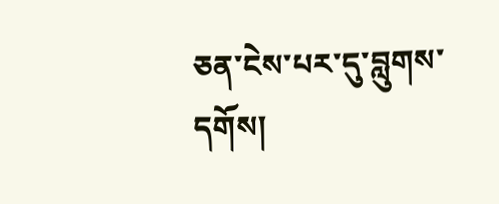ཅན་ངེས་པར་དུ་བླུགས་དགོས།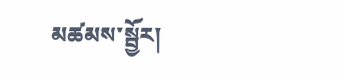མཚམས་སྦྱོར།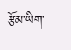རྩོམ་ཡིག་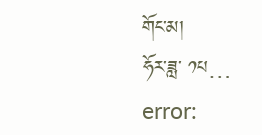གོང་མ།
ཧོར་ཟླ་ ༡པ…
error: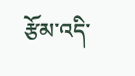རྩོམ་འདི་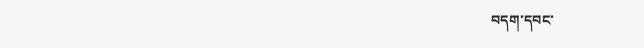བདག་དབང་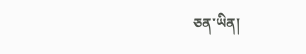ཅན་ཡིན།